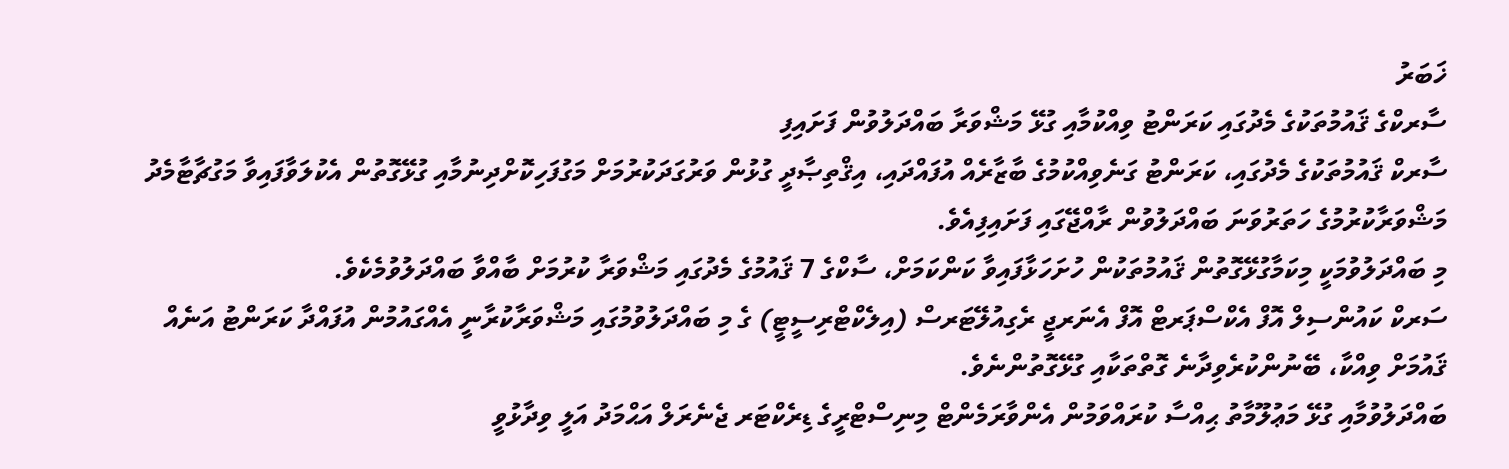ޚަބަރު
ސާރކްގެ ޤައުމުތަކުގެ މެދުގައި ކަރަންޓު ވިއްކުމާއި ގުޅޭ މަޝްވަރާ ބައްދަލުވުން ފަށައިފި
ސާރކް ޤައުމުތަކުގެ މެދުގައި، ކަރަންޓު ގަނެވިއްކުމުގެ ބާޒާރެއް އުފައްދައި، އިޤްތިޞާދީ ގުޅުން ވަރުގަދަކުރުމަށް މަގުފަހިކޮށްދިނުމާއި ގުޅޭގޮތުން އެކުލަވާފައިވާ މަގުޗާޓާމެދު މަޝްވަރާކުރުމުގެ ހަތަރުވަނަ ބައްދަލުވުން ރާއްޖޭގައި ފަށައިފިއެވެ.
މި ބައްދަލުވުމަކީ މިކަމާގުޅޭގޮތުން ޤައުމުތަކުން ހުށަހަޅާފައިވާ ކަންކަމަށް، ސާކްގެ 7 ޤައުމުގެ މެދުގައި މަޝްވަރާ ކުރުމަށް ބާއްވާ ބައްދަލުވުމެކެވެ.
ސަރކް ކައުންސިލް އޮފް އެކްސްޕަރޓް އޮފް އެނަރޖީ ރެގިއުލޭޓަރސް (އިލެކްޓްރިސީޓީ) ގެ މި ބައްދަލުވުމުގައި މަޝްވަރާކުރާނީ އެއްގައުމުން އުފައްދާ ކަރަންޓު އަނެއް ޤައުމަށް ވިއްކާ، ބޭނުންކުރެވިދާނެ ގޮތްތަކާއި ގުޅޭގޮތުންނެވެ.
ބައްދަލުވުމާއި ގުޅޭ މަޢުލޫމާތު ޙިއްސާ ކުރައްވަމުން އެންވާރަމެންޓް މިނިސްޓްރީގެ ޑިރެކްޓަރ ޖެނެރަލް އަޙްމަދު އަލީ ވިދާޅުވީ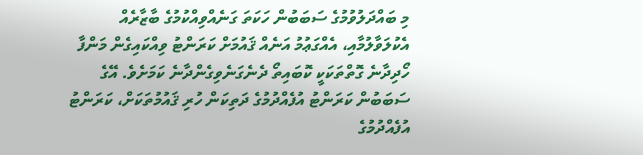މި ބައްދަލުވުމުގެ ސަބަބުން ހަކަތަ ގަނެއްވިއްކުމުގެ ބާޒާރެއް އެކުލަވާލުމާއި، އެއްގަޢުމު އަނެއް ޤައުމަށް ކަރަންޓު ވިއްކައިގެން މަންފާ ހޯދިދާނެ ގޮތްތަކަކީ ކޮބައިތޯ ދެނެގަނެވިގެންދާނެ ކަމަށެވެ. އޭގެ ސަބަބުން ކަރަންޓު އުފެއްދުމުގެ ދަތިކަން ހުރި ޤައުމުތަކަށް، ކަރަންޓު އުފެއްދުމުގެ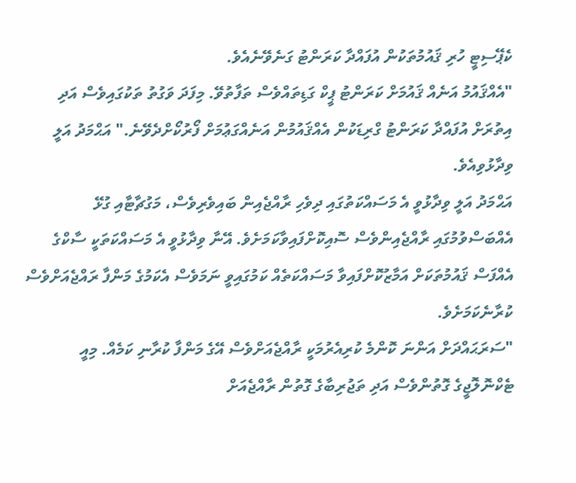ކެޕޭސިޓީ ހުރި ޤައުމުތަކުން އުފައްދާ ކަރަންޓު ގަނެވޭނެއެވެ.
"އެއްޤައުމު އަނެއް ޤައުމަށް ކަރަންޓު ޕީކް ގަޑިތައްވެސް ތަފާތުވޭ. މިފަދަ ވަގުތު ތަކުގައިވެސް އަދި އިތުރަށް އުފައްދާ ކަރަންޓު ގްރިޑަކުން އެއްޤައުމުން އަނެއްގަޢުމަށް ފޯރުކޯށްދެވޭނެ." އަޙްމަދު އަލީ ވިދާޅުވިއެވެ.
އަޙްމަދު އަލީ ވިދާޅުވީ އެ މަސައްކަތުގައި ދިވެހި ރާއްޖެއިން ބައިވެރިވެސް، މަގުޗާޓާއި ގުޅޭ އެއްބަސްވުމުގައި ރާއްޖެއިންވެސް ސޮއިކޮށްފައިވާކަމަށެވެ. އޭނާ ވިދާޅުވީ އެ މަސައްކަތަކީ ސާކްގެ އެއްފަސް ޤައުމުތަކަށް އަމާޒުކޮށްފައިވާ މަސައްކަތެއް ކަމުގައިވީ ނަމަވެސް އެކަމުގެ މަންފާ ރައްޖެއަށްވެސް ކުރާނެކަމަށެވެ.
"ސަރަޙައްދަށް އަންނަ ކޮންމެ ކުރިއެރުމަކީ ރާއްޖެއަށްވެސް އޭގެ މަންފާ ކުރާނި ކަމެއް. މިއީ ޓެކްނޮލޮޖީގެ ގޮތުންވެސް އަދި ތަޖުރިބާގެ ގޮތުން ރާއްޖެއަށް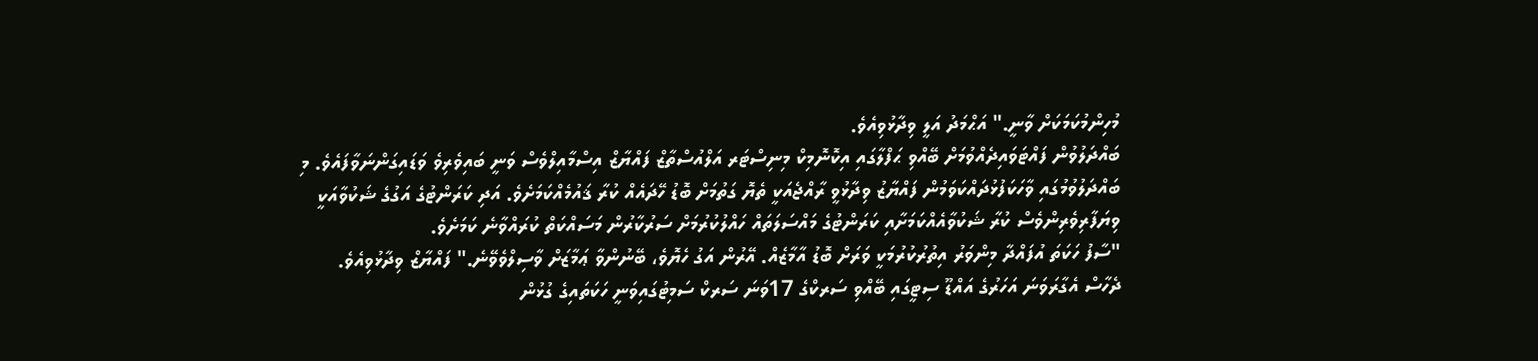މުހިންމުކަމަކަށް ވާނީ." އަޙްމަދު އަލީ ވިދާޅުވިއެވެ.
ބައްދަލުވުން ފައްޓަވައިދެއްވުމަށް ބޭއްވި ޙަފްލާގައި އިކޮނޮމިކް މިނިސްޓަރ އަލްއުސްތާޒް ފައްޔާޒް އިސްމާއިލްވެސް ވަނީ ބައިވެރިވެ ވަޑައިގަންނަވާފައެވެ. މި ބައްދަލުވުމުގައި ވާހަކަފުޅުދައްކަވަމުން ފައްޔާޒު ވިދާޅުވީ ރާއްޖެއަކީ ތެޔޮ ގަތުމަށް ބޮޑު ހޭދައެއް ކުރާ ޤައުމެއްކަމަށެވެ. އަދި ކަރަންޓުގެ އަގުގެ ޝަކުވާއަކީ ވިޔަފާރިވެރިންވެސް ކުރާ ޝަކުވާއެއްކަމަށާއި ކަރަންޓުގެ މައްސަލަތައް ހައްލުކުރުމަށް ސަރުކާރުން މަސައްކަތް ކުރައްވާނެ ކަމަށެވެ.
"ސާފު ހަކަތަ އުފައްދާ މިންވަރު އިތުރުކުރުމަކީ ވަރަށް ބޮޑު އާމާޒެއް. އޭރުން އަގު ހެޔޮވެ، ބޭނުންވާ ޢަމާޒަށް ވާސިލްވެވޭނެ." ފައްޔާޒް ވިދާޅުވިއެވެ.
ދެހާސް އެގާރަވަނަ އަހަރުގެ އައްޑޫ ސިޓީގައި ބޭއްވި ސަރކްގެ 17ވަނަ ސަރކް ސަމިޓުގައިވަނީ ހަކަތައިގެ ގުޅުން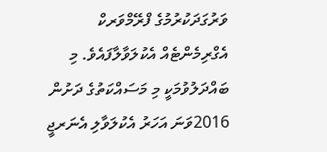ވަރުގަދަކުރުމުގެ ފްރޭމްވަރކް އެގްރިމެންޓެއް އެކުލަވާލާފައެވެ. މި ބައްދަލުވުމަކީ މި މަސައްކަތުގެ ދަށުން 2016ވަނަ އަހަރު އެކުލަވާލި އެނަރޖީ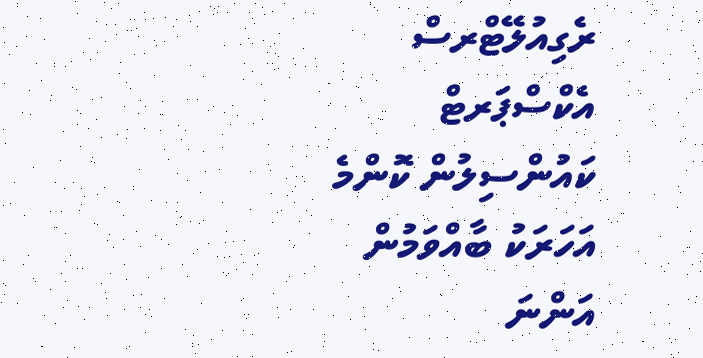ރެގިއުލޭޓްރސް އެކްސްޕަރޓް ކައުންސިލުން ކޮންމެ އަހަރަކު ބާއްވަމުން އަންނަ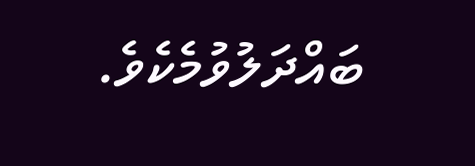ބައްދަލުވުމެކެވެ.